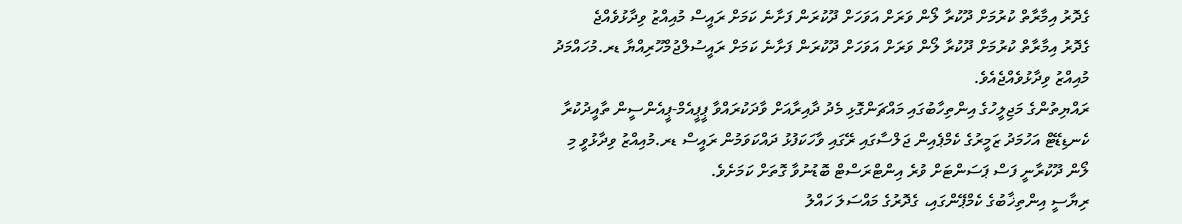ގެދޮރު އިމާރާތް ކުރުމަށް ދޫކުރާ ލޯން ވަރަށް އަވަހަށް ދޫކުރަން ފަށާނެ ކަމަށް ރައީސް މުއިއްޒު ވިދާޅުވެއްޖެ
ގެދޮރު އިމާރާތް ކުރުމަށް ދޫކުރާ ލޯން ވަރަށް އަވަހަށް ދޫކުރަން ފަށާނެ ކަމަށް ރައީސުލްޖުމްހޫރިއްޔާ ޑރ.މުހައްމަދު މުއިއްޒު ވިދާޅުވެއްޖެއެވެ.
ރައްޔިތުންގެ މަޖިލީހުގެ އިންތިހާބުގައި މައްޗަންގޮޅި މެދު ދާއިރާއަށް ވާދަކުރައްވާ ޕީޕީއެމް-ޕީއެންސީން ތާއީދުކުރާ ކެނޑިޑޭޓް އަހުމަދު ޒަމީރުގެ ކެމްޕެއިން ޖަލްސާގައި ރޭގައި ވާހަކަފުޅު ދައްކަވަމުން ރައީސް ޑރ.މުއިއްޒު ވިދާޅުވީ މި ލޯން ދޫކުރާނީ ފަސް ޕަސަންޓަށް ވުރެ އިންޓްރަސްޓް ބޮޑުނުވާ ގޮތަށް ކަމަށެވެ.
ރިޔާސީ އިންތިޚާބުގެ ކެމްޕޭންގައި، ގެދޮރުގެ މައްސަލަ ހައްލު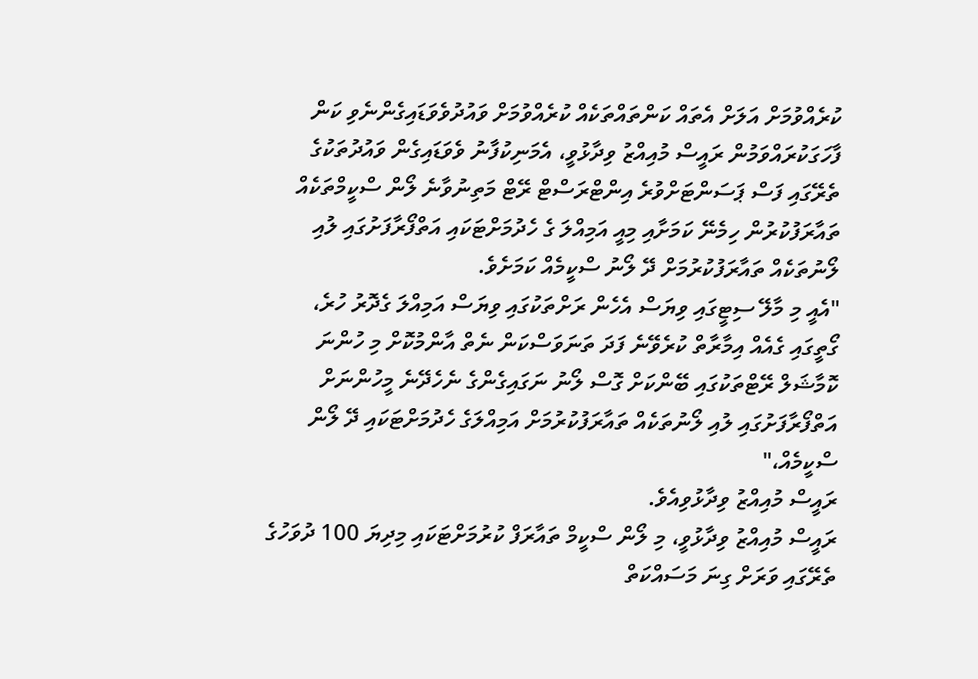ކުރެއްވުމަށް އަލަށް އެތައް ކަންތައްތަކެއް ކުރެއްވުމަށް ވައުދުވެވަޑައިގެންނެވި ކަން ފާހަގަކުރައްވަމުން ރައީސް މުއިއްޒު ވިދާޅުވީ، އެމަނިކުފާނު ވެވަޑައިގެން ވައުދުތަކުގެ ތެރޭގައި ފަސް ޕަސަންޓަށްވުރެ އިންޓްރަސްޓް ރޭޓް މަތިނުވާނެ ލޯން ސްކީމްތަކެއް ތައާރަފުކުރުން ހިމެނޭ ކަމަށާއި މިއީ އަމިއްލަ ގެ ހެދުމަށްޓަކައި އަތްފޯރާފަށުގައި ލުއި ލޯނުތަކެއް ތައާރަފުކުރުމަށް ދޭ ލޯނު ސްކީމެއް ކަމަށެވެ.
"އެއީ މި މާލޭ ސިޓީގައި ވިޔަސް އެހެން ރަށްތަކުގައި ވިޔަސް އަމިއްލަ ގެދޮރު ހުރެ، ގޯތީގައި ގެއެއް އިމާރާތް ކުރެވޭނެ ފަދަ ތަނަވަސްކަން ނެތް އާންމުކޮށް މި ހުންނަ ކޮމާޝަލް ރޭޓްތަކުގައި ބޭންކަށް ގޮސް ލޯނު ނަގައިގެންގެ ނެހެދޭނެ މީހުންނަށް އަތްފޯރާފަށުގައި ލުއި ލޯނުތަކެއް ތައާރަފުކުރުމަށް އަމިއްލަގެ ހެދުމަށްޓަކައި ދޭ ލޯން ސްކީމެއް،"
ރައީސް މުއިއްޒު ވިދާޅުވިއެވެ.
ރައީސް މުއިއްޒު ވިދާޅުވީ، މި ލޯން ސްކީމް ތައާރަފް ކުރުމަށްޓަކައި މިދިޔަ 100 ދުވަހުގެ ތެރޭގައި ވަރަށް ގިނަ މަސައްކަތް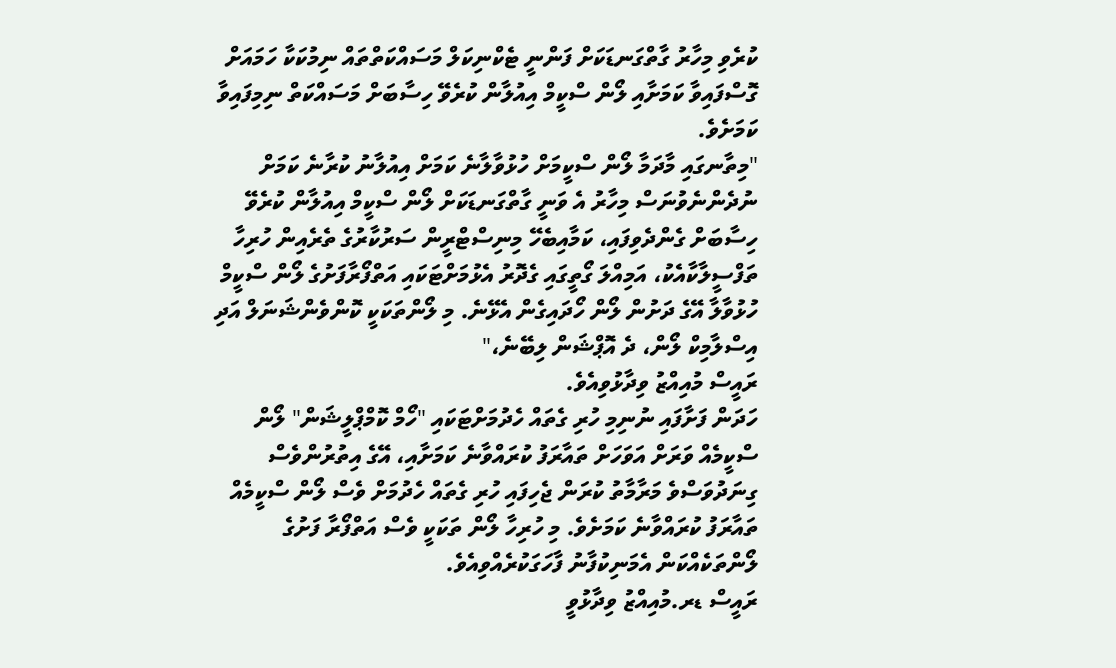ކުރެވި މިހާރު ގާތްގަނޑަކަށް ފަންނީ ޓެކްނިކަލް މަސައްކަތްތައް ނިމުކަކާ ހަމައަށް ގޮސްފައިވާ ކަމަށާއި ލޯން ސްކީމް އިއުލާން ކުރެވޭ ހިސާބަށް މަސައްކަތް ނިމިފައިވާ ކަމަށެވެ.
"މިތާނގައި މާދަމާ ލޯން ސްކީމަށް ހުޅުވާލާނެ ކަމަށް އިއުލާނު ކުރާނެ ކަމަށް ނުދެންނެވުނަސް މިހާރު އެ ވަނީ ގާތްގަނޑަކަށް ލޯން ސްކީމް އިއުލާން ކުރެވޭ ހިސާބަށް ގެންދެވިފައި، ކަމާއިބެހޭ މިނިސްޓްރީން ސަރުކާރުގެ ތެރެއިން ހުރިހާ ތަފްސީލާކާއެކު، އަމިއްލަ ގޯތީގައި ގެދޮރު އެޅުމަށްޓަކައި އަތްފޯރާފަށުގެ ލޯން ސްކީމް ހުޅުވާލާ އޭގެ ދަށުން ލޯން ހޯދައިގެން އެޅޭނެ. މި ލޯންތަކަކީ ކޮންވެންޝަނަލް އަދި އިސްލާމިކް ލޯން، ދެ އޮޕްޝަން ލިބޭނެ،"
ރައީސް މުއިއްޒު ވިދާޅުވިއެވެ.
ހަދަން ފަށާފައި ނުނިމި ހުރި ގެތައް ހެދުމަށްޓަކައި "ހޯމް ކޮމްޕްލީޝަން" ލޯން ސްކީމެއް ވަރަށް އަވަހަށް ތައާރަފު ކުރައްވާނެ ކަމަށާއި، އޭގެ އިތުރުންވެސް ގިނަދުވަސްވެ މަރާމާތު ކުރަން ޖެހިފައި ހުރި ގެތައް ހެދުމަށް ވެސް ލޯން ސްކީމެއް ތައާރަފު ކުރައްވާނެ ކަމަށެވެ. މި ހުރިހާ ލޯން ތަކަކީ ވެސް އަތްފޯރާ ފަށުގެ ލޯންތަކެއްކަން އެމަނިކުފާނު ފާހަގަކުރެއްވިއެވެ.
ރައީސް ޑރ.މުއިއްޒު ވިދާޅުވީ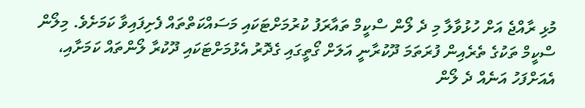މުޅި ރާއްޖެ އަށް ހުޅުވާލާ މި ދެ ލޯން ސްކީމް ތައާރަފު ކުރުމަށްޓަކައި މަސައްކަތްތައް ފެށިފައިވާ ކަމަށެވެ. މިލޯން ސްކީމް ތަކުގެ ތެރެއިން ފުރަތަމަ ދޫކުރާނީ އަލަށް ގޯތީގައި ގެދޮރު އެޅުމަށްޓަކައި ދޫކުރާ ލޯންތައް ކަމަށާއި، އެއަށްފަހު އަނެއް ދެ ލޯން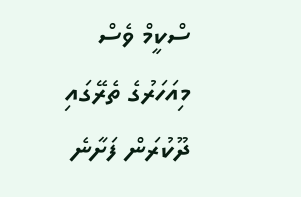ސްކީމް ވެސް މިއަހަރުގެ ތެރޭގައި ދޫކުރަން ފަށާނެ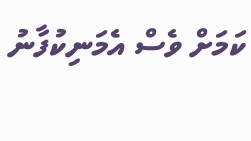ކަމަށް ވެސް އެމަނިކުފާނު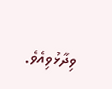ވިދާޅުވިއެވެ.